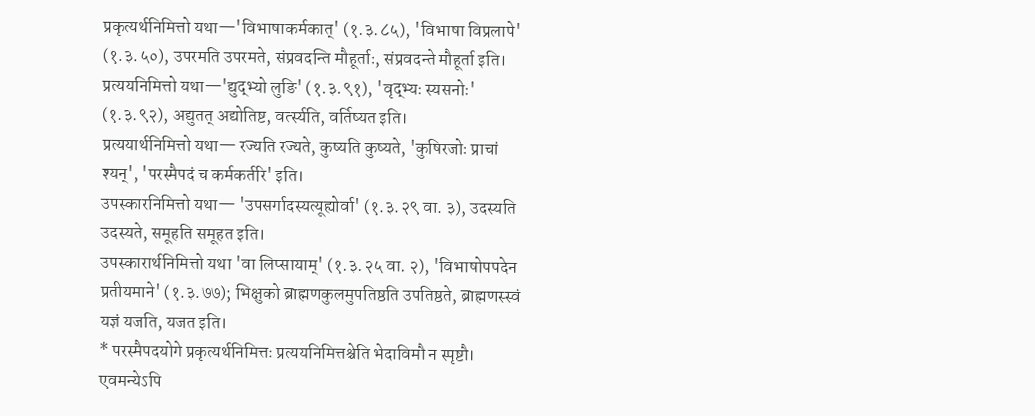प्रकृत्यर्थनिमित्तो यथा—'विभाषाकर्मकात्' (१.३.८५), 'विभाषा विप्रलापे' (१.३.५०), उपरमति उपरमते, संप्रवदन्ति मौहूर्ताः, संप्रवदन्ते मौहूर्ता इति।
प्रत्ययनिमित्तो यथा—'द्युद्भ्यो लुङि' (१.३.९१), 'वृद्भ्यः स्यसनोः' (१.३.९२), अद्युतत् अद्योतिष्ट, वर्त्स्यति, वर्तिष्यत इति।
प्रत्ययार्थनिमित्तो यथा— रज्यति रज्यते, कुष्यति कुष्यते, 'कुषिरजोः प्राचां श्यन्', 'परस्मैपदं च कर्मकर्तरि' इति।
उपस्कारनिमित्तो यथा— 'उपसर्गादस्यत्यूह्योर्वा' (१.३.२९ वा. ३), उदस्यति उदस्यते, समूहति समूहत इति।
उपस्कारार्थनिमित्तो यथा 'वा लिप्सायाम्' (१.३.२५ वा. २), 'विभाषोपपदेन प्रतीयमाने' (१.३.७७); भिक्षुको ब्राह्मणकुलमुपतिष्ठति उपतिष्ठते, ब्राह्मणस्स्वं यज्ञं यजति, यजत इति।
* परस्मैपदयोगे प्रकृत्यर्थनिमित्तः प्रत्ययनिमित्तश्चेति भेदाविमौ न स्पृष्टौ।
एवमन्येऽपि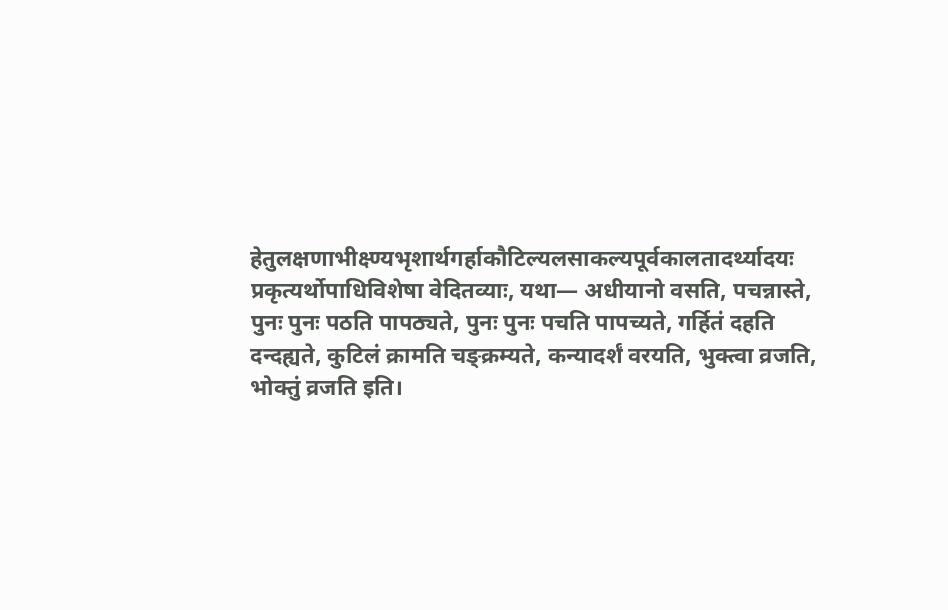हेतुलक्षणाभीक्ष्ण्यभृशार्थगर्हाकौटिल्यलसाकल्यपूर्वकालतादर्थ्यादयः प्रकृत्यर्थोपाधिविशेषा वेदितव्याः, यथा— अधीयानो वसति, पचन्नास्ते, पुनः पुनः पठति पापठ्यते, पुनः पुनः पचति पापच्यते, गर्हितं दहति दन्दह्यते, कुटिलं क्रामति चङ्क्रम्यते, कन्यादर्शं वरयति, भुक्त्वा व्रजति, भोक्तुं व्रजति इति।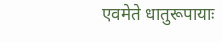एवमेते धातुरूपायाः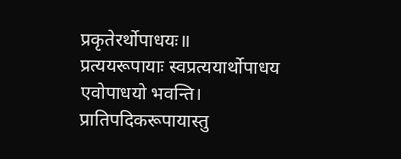प्रकृतेरर्थोपाधयः॥
प्रत्ययरूपायाः स्वप्रत्ययार्थोपाधय एवोपाधयो भवन्ति।
प्रातिपदिकरूपायास्तु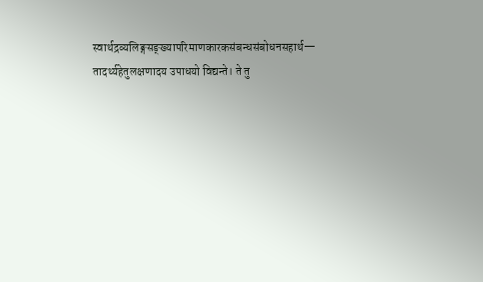स्वार्थद्रव्यलिङ्गसङ्ख्यापरिमाणकारकसंबन्धसंबोधनसहार्थ— तादर्थ्यहेतुलक्षणादय उपाधयो विद्यन्ते। ते तु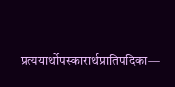प्रत्ययार्थोपस्कारार्थप्रातिपदिका—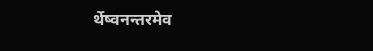र्थेष्वनन्तरमेव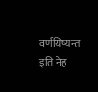वर्णयिष्यन्त इति नेह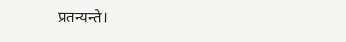प्रतन्यन्ते।